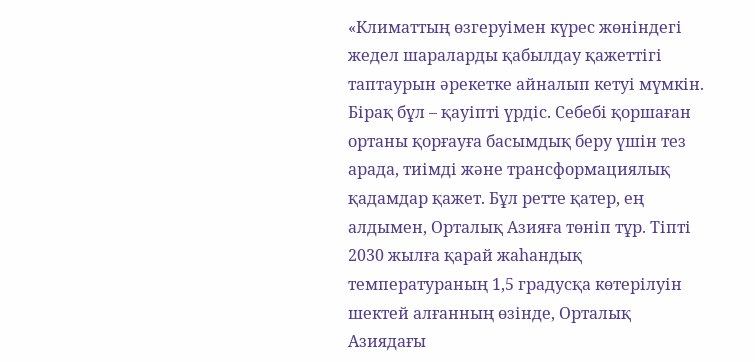«Климаттың өзгеруімен күрес жөніндегі жедел шараларды қабылдау қажеттігі таптаурын әрекетке айналып кетуі мүмкін. Бірақ бұл – қауіпті үрдіс. Себебі қоршаған ортаны қорғауға басымдық беру үшін тез арада, тиімді және трансформациялық қадамдар қажет. Бұл ретте қатер, ең алдымен, Орталық Азияға төніп тұр. Тіпті 2030 жылға қарай жаһандық температураның 1,5 градусқа көтерілуін шектей алғанның өзінде, Орталық Азиядағы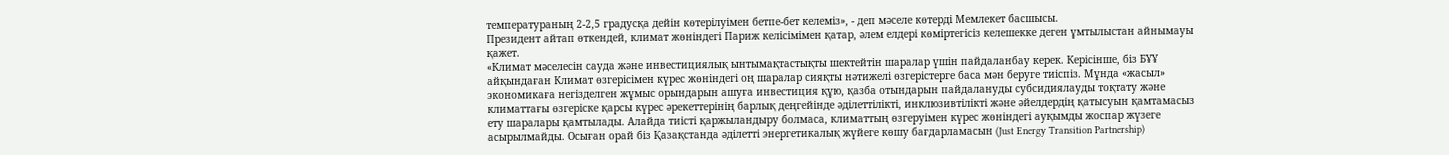температураның 2-2,5 градусқа дейін көтерілуімен бетпе-бет келеміз», - деп мәселе көтерді Мемлекет басшысы.
Президент айтап өткендей, климат жөніндегі Париж келісімімен қатар, әлем елдері көміртегісіз келешекке деген ұмтылыстан айнымауы қажет.
«Климат мәселесін сауда және инвестициялық ынтымақтастықты шектейтін шаралар үшін пайдаланбау керек. Керісінше, біз БҰҰ айқындаған Климат өзгерісімен күрес жөніндегі оң шаралар сияқты нәтижелі өзгерістерге баса мән беруге тиіспіз. Мұнда «жасыл» экономикаға негізделген жұмыс орындарын ашуға инвестиция құю, қазба отындарын пайдалануды субсидиялауды тоқтату және климаттағы өзгеріске қарсы күрес әрекеттерінің барлық деңгейінде әділеттілікті, инклюзивтілікті және әйелдердің қатысуын қамтамасыз ету шаралары қамтылады. Алайда тиісті қаржыландыру болмаса, климаттың өзгеруімен күрес жөніндегі ауқымды жоспар жүзеге асырылмайды. Осыған орай біз Қазақстанда әділетті энергетикалық жүйеге көшу бағдарламасын (Just Energy Transition Partnership)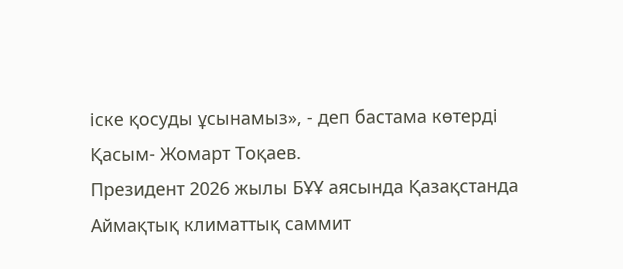іске қосуды ұсынамыз», - деп бастама көтерді Қасым- Жомарт Тоқаев.
Президент 2026 жылы БҰҰ аясында Қазақстанда Аймақтық климаттық саммит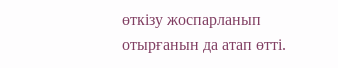өткізу жоспарланып отырғанын да атап өтті.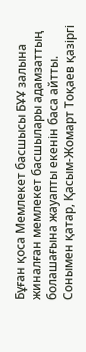Бұған қоса Мемлекет басшысы БҰҰ залына жиналған мемлекет басшылары адамзаттың болашағына жауапты екенін баса айтты.
Сонымен қатар, Қасым-Жомарт Тоқаев қазіргі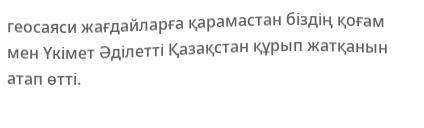геосаяси жағдайларға қарамастан біздің қоғам мен Үкімет Әділетті Қазақстан құрып жатқанын атап өтті.